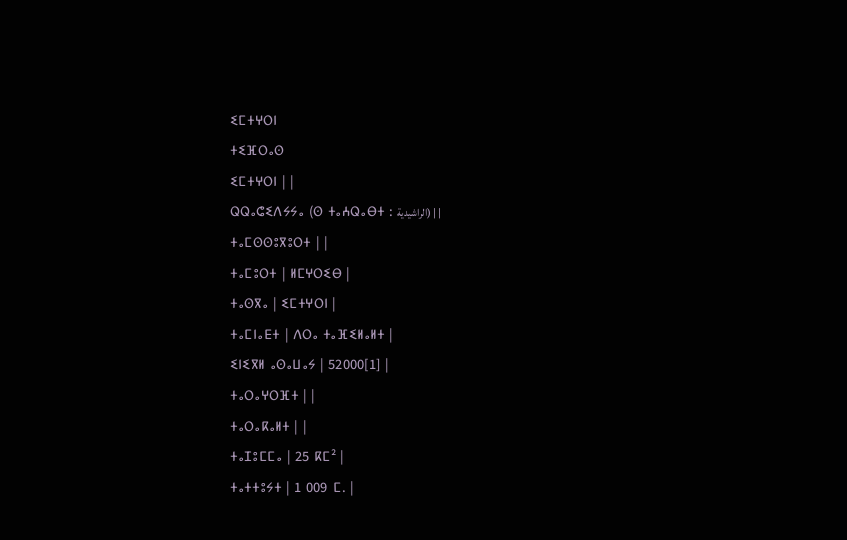ⵉⵎⵜⵖⵔⵏ
ⵜⵉⴼⵔⴰⵙ
ⵉⵎⵜⵖⵔⵏ | |
ⵕⵕⴰⵛⵉⴷⵢⵢⴰ (ⵙ ⵜⴰⵄⵕⴰⴱⵜ : الراشيدية) | |
ⵜⴰⵎⵙⵙⵓⴳⵓⵔⵜ | |
ⵜⴰⵎⵓⵔⵜ | ⵍⵎⵖⵔⵉⴱ |
ⵜⴰⵙⴳⴰ | ⵉⵎⵜⵖⵔⵏ |
ⵜⴰⵎⵏⴰⴹⵜ | ⴷⵔⴰ ⵜⴰⴼⵉⵍⴰⵍⵜ |
ⵉⵏⵉⴳⵍ ⴰⵙⴰⵡⴰⵢ | 52000[1] |
ⵜⴰⵔⴰⵖⵔⴼⵜ | |
ⵜⴰⵔⴰⴽⴰⵍⵜ | |
ⵜⴰⵊⵓⵎⵎⴰ | 25 ⴽⵎ² |
ⵜⴰⵜⵜⵓⵢⵜ | 1 009 ⵎ. |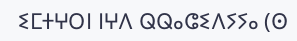ⵉⵎⵜⵖⵔⵏ ⵏⵖⴷ ⵕⵕⴰⵛⵉⴷⵢⵢⴰ (ⵙ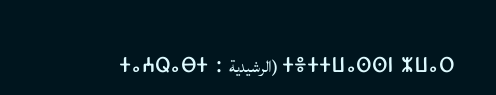ⵜⴰⵄⵕⴰⴱⵜ : الرشيدية) ⵜⴻⵜⵜⵡⴰⵙⵙⵏ ⵣⵡⴰⵔ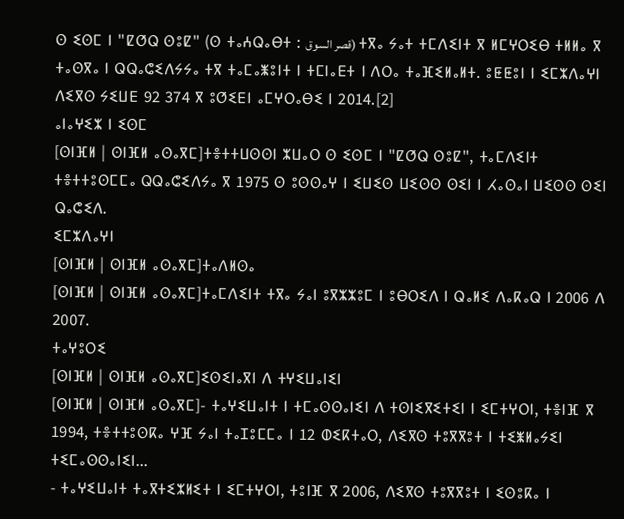ⵙ ⵉⵙⵎ ⵏ "ⵇⵚⵕ ⵙⵓⵇ" (ⵙ ⵜⴰⵄⵕⴰⴱⵜ : قصر السوق) ⵜⴳⴰ ⵢⴰⵜ ⵜⵎⴷⵉⵏⵜ ⴳ ⵍⵎⵖⵔⵉⴱ ⵜⵍⵍⴰ ⴳ ⵜⴰⵙⴳⴰ ⵏ ⵕⵕⴰⵛⵉⴷⵢⵢⴰ ⵜⴳ ⵜⴰⵎⴰⵥⵓⵏⵜ ⵏ ⵜⵎⵏⴰⴹⵜ ⵏ ⴷⵔⴰ ⵜⴰⴼⵉⵍⴰⵍⵜ. ⵓⵟⵟⵓⵏ ⵏ ⵉⵎⵣⴷⴰⵖⵏ ⴷⵉⴳⵙ ⵢⵉⵡⴹ 92 374 ⴳ ⵓⵚⵉⴹⵏ ⴰⵎⵖⵔⴰⴱⵉ ⵏ 2014.[2]
ⴰⵏⴰⵖⵉⵣ ⵏ ⵉⵙⵎ
[ⵙⵏⴼⵍ | ⵙⵏⴼⵍ ⴰⵙⴰⴳⵎ]ⵜⴻⵜⵜⵡⵙⵙⵏ ⵣⵡⴰⵔ ⵙ ⵉⵙⵎ ⵏ "ⵇⵚⵕ ⵙⵓⵇ", ⵜⴰⵎⴷⵉⵏⵜ ⵜⴻⵜⵜⵓⵙⵎⵎⴰ ⵕⵕⴰⵛⵉⴷⵢⴰ ⴳ 1975 ⵙ ⵓⵙⵙⴰⵖ ⵏ ⵉⵡⵉⵙ ⵡⵉⵙⵙ ⵙⵉⵏ ⵏ ⵃⴰⵙⴰⵏ ⵡⵉⵙⵙ ⵙⵉⵏ ⵕⴰⵛⵉⴷ.
ⵉⵎⵣⴷⴰⵖⵏ
[ⵙⵏⴼⵍ | ⵙⵏⴼⵍ ⴰⵙⴰⴳⵎ]ⵜⴰⴷⵍⵙⴰ
[ⵙⵏⴼⵍ | ⵙⵏⴼⵍ ⴰⵙⴰⴳⵎ]ⵜⴰⵎⴷⵉⵏⵜ ⵜⴳⴰ ⵢⴰⵏ ⵓⴳⵣⵣⵓⵎ ⵏ ⵓⴱⵔⵉⴷ ⵏ ⵕⴰⵍⵉ ⴷⴰⴽⴰⵕ ⵏ 2006 ⴷ 2007.
ⵜⴰⵖⵓⵔⵉ
[ⵙⵏⴼⵍ | ⵙⵏⴼⵍ ⴰⵙⴰⴳⵎ]ⵉⵙⵉⵏⴰⴳⵏ ⴷ ⵜⵖⵉⵡⴰⵏⵉⵏ
[ⵙⵏⴼⵍ | ⵙⵏⴼⵍ ⴰⵙⴰⴳⵎ]- ⵜⴰⵖⵉⵡⴰⵏⵜ ⵏ ⵜⵎⴰⵙⵙⴰⵏⵉⵏ ⴷ ⵜⵙⵏⵉⴳⵉⵜⵉⵏ ⵏ ⵉⵎⵜⵖⵔⵏ, ⵜⴻⵏⴼ ⴳ 1994, ⵜⴻⵜⵜⵓⵙⴽⴰ ⵖⴼ ⵢⴰⵏ ⵜⴰⵊⵓⵎⵎⴰ ⵏ 12 ⵀⵉⴽⵜⴰⵔ, ⴷⵉⴳⵙ ⵜⵓⴳⴳⵓⵜ ⵏ ⵜⵉⵥⵍⴰⵢⵉⵏ ⵜⵉⵎⴰⵙⵙⴰⵏⵉⵏ...
- ⵜⴰⵖⵉⵡⴰⵏⵜ ⵜⴰⴳⵜⵉⵣⵍⵉⵜ ⵏ ⵉⵎⵜⵖⵔⵏ, ⵜⵓⵏⴼ ⴳ 2006, ⴷⵉⴳⵙ ⵜⵓⴳⴳⵓⵜ ⵏ ⵉⵙⵓⴽⴰ ⵏ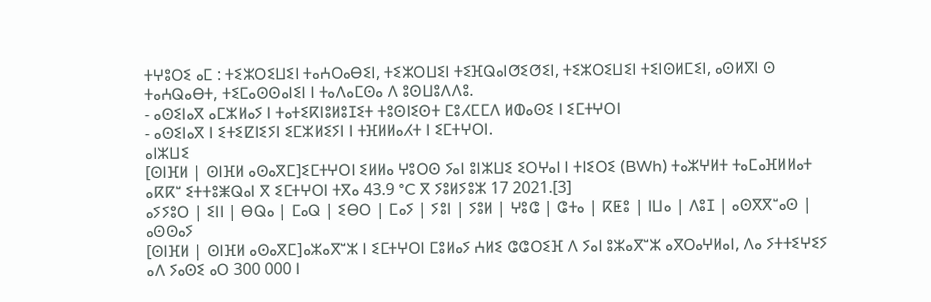ⵜⵖⵓⵔⵉ ⴰⵎ : ⵜⵉⵣⵔⵉⵡⵉⵏ ⵜⴰⵄⵔⴰⴱⵉⵏ, ⵜⵉⵣⵔⵡⵉⵏ ⵜⵉⴼⵕⴰⵏⵚⵉⵚⵉⵏ, ⵜⵉⵣⵔⵉⵡⵉⵏ ⵜⵉⵏⵙⵍⵎⵉⵏ, ⴰⵙⵍⴳⵏ ⵙ ⵜⴰⵄⵕⴰⴱⵜ, ⵜⵉⵎⴰⵙⵙⴰⵏⵉⵏ ⵏ ⵜⴰⴷⴰⵎⵙⴰ ⴷ ⵓⵙⵡⵓⴷⴷⵓ.
- ⴰⵙⵉⵏⴰⴳ ⴰⵎⵣⵍⴰⵢ ⵏ ⵜⴰⵜⵉⴽⵏⵓⵍⵓⵊⵉⵜ ⵜⵓⵙⵏⵉⵙⵜ ⵎⵓⵃⵎⵎⴷ ⵍⵀⴰⵙⵉ ⵏ ⵉⵎⵜⵖⵔⵏ
- ⴰⵙⵉⵏⴰⴳ ⵏ ⵉⵜⵉⵇⵏⵉⵢⵏ ⵉⵎⵣⵍⵉⵢⵏ ⵏ ⵜⴼⵍⵍⴰⵃⵜ ⵏ ⵉⵎⵜⵖⵔⵏ.
ⴰⵏⵣⵡⵉ
[ⵙⵏⴼⵍ | ⵙⵏⴼⵍ ⴰⵙⴰⴳⵎ]ⵉⵎⵜⵖⵔⵏ ⵉⵍⵍⴰ ⵖⵓⵔⵙ ⵢⴰⵏ ⵓⵏⵣⵡⵉ ⵉⵔⵖⴰⵏ ⵏ ⵜⵏⵉⵔⵉ (BWh) ⵜⴰⵣⵖⵍⵜ ⵜⴰⵎⴰⴼⵍⵍⴰⵜ ⴰⴽⴽⵯ ⵉⵜⵜⵓⵥⵕⴰⵏ ⴳ ⵉⵎⵜⵖⵔⵏ ⵜⴳⴰ 43.9 °C ⴳ ⵢⵓⵍⵢⵓⵣ 17 2021.[3]
ⴰⵢⵢⵓⵔ | ⵉⵏⵏ | ⴱⵕⴰ | ⵎⴰⵕ | ⵉⴱⵔ | ⵎⴰⵢ | ⵢⵓⵏ | ⵢⵓⵍ | ⵖⵓⵛ | ⵛⵜⴰ | ⴽⵟⵓ | ⵏⵡⴰ | ⴷⵓⵊ | ⴰⵙⴳⴳⵯⴰⵙ |
ⴰⵙⵙⴰⵢ
[ⵙⵏⴼⵍ | ⵙⵏⴼⵍ ⴰⵙⴰⴳⵎ]ⴰⵣⴰⴳⵯⵣ ⵏ ⵉⵎⵜⵖⵔⵏ ⵎⵓⵍⴰⵢ ⵄⵍⵉ ⵛⵛⵔⵉⴼ ⴷ ⵢⴰⵏ ⵓⵣⴰⴳⵯⵣ ⴰⴳⵔⴰⵖⵍⴰⵏ, ⴷⴰ ⵢⵜⵜⵉⵖⵉⵢ ⴰⴷ ⵢⴰⵙⵉ ⴰⵔ 300 000 ⵏ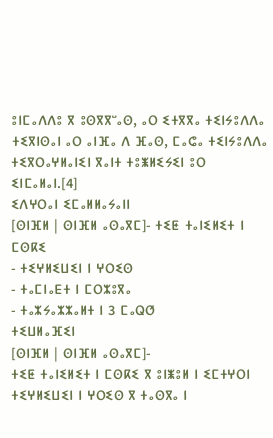ⵓⵏⵎⴰⴷⴷⵓ ⴳ ⵓⵙⴳⴳⵯⴰⵙ, ⴰⵔ ⵉⵜⴳⴳⴰ ⵜⵉⵏⵢⵓⴷⴷⴰ ⵜⵉⴳⵏⵙⴰⵏ ⴰⵔ ⴰⵏⴼⴰ ⴷ ⴼⴰⵙ, ⵎⴰⵛⴰ ⵜⵉⵏⵢⵓⴷⴷⴰ ⵜⵉⴳⵔⴰⵖⵍⴰⵏⵉⵏ ⴳⴰⵏⵜ ⵜⵓⵥⵍⵉⵢⵉⵏ ⵓⵔ ⵉⵏⵎⴰⵍⴰⵏ.[4]
ⵉⴷⵖⵔⴰⵏ ⵉⵎⴰⵍⵍⴰⵢⴰⵏⵏ
[ⵙⵏⴼⵍ | ⵙⵏⴼⵍ ⴰⵙⴰⴳⵎ]- ⵜⵉⵟ ⵜⴰⵏⵉⵍⵉⵜ ⵏ ⵎⵙⴽⵉ
- ⵜⵉⵖⵍⵉⵡⵉⵏ ⵏ ⵖⵔⵉⵙ
- ⵜⴰⵎⵏⴰⴹⵜ ⵏ ⵎⵔⵣⵓⴳⴰ
- ⵜⴰⵣⵢⴰⵣⵣⴰⵍⵜ ⵏ 3 ⵎⴰⵕⵚ
ⵜⵉⵡⵍⴰⴼⵉⵏ
[ⵙⵏⴼⵍ | ⵙⵏⴼⵍ ⴰⵙⴰⴳⵎ]-
ⵜⵉⵟ ⵜⴰⵏⵉⵍⵉⵜ ⵏ ⵎⵙⴽⵉ ⴳ ⵓⵏⵥⵓⵍ ⵏ ⵉⵎⵜⵖⵔⵏ
ⵜⵉⵖⵍⵉⵡⵉⵏ ⵏ ⵖⵔⵉⵙ ⴳ ⵜⴰⵙⴳⴰ ⵏ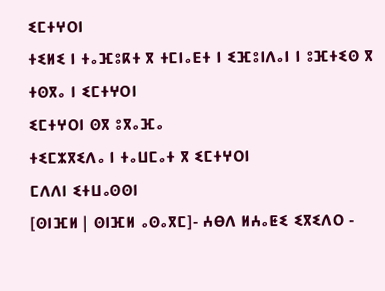ⵉⵎⵜⵖⵔⵏ
ⵜⵉⵍⵉ ⵏ ⵜⴰⴼⵓⴽⵜ ⴳ ⵜⵎⵏⴰⴹⵜ ⵏ ⵉⴼⵓⵏⴷⴰⵏ ⵏ ⵓⴼⵜⵉⵙ ⴳ ⵜⵙⴳⴰ ⵏ ⵉⵎⵜⵖⵔⵏ
ⵉⵎⵜⵖⵔⵏ ⵙⴳ ⵓⴳⴰⴼⴰ
ⵜⵉⵎⵣⴳⵉⴷⴰ ⵏ ⵜⴰⵡⵎⴰⵜ ⴳ ⵉⵎⵜⵖⵔⵏ
ⵎⴷⴷⵏ ⵉⵜⵡⴰⵙⵙⵏ
[ⵙⵏⴼⵍ | ⵙⵏⴼⵍ ⴰⵙⴰⴳⵎ]- ⵄⴱⴷ ⵍⵄⴰⵟⵉ ⵉⴳⵉⴷⵔ -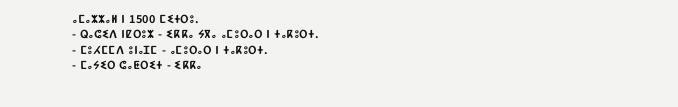ⴰⵎⴰⵣⵣⴰⵍ ⵏ 1500 ⵎⵉⵜⵔⵓ.
- ⵕⴰⵛⵉⴷ ⵏⵇⵔⵓⵣ - ⵉⴽⴽⴰ ⵢⴳⴰ ⴰⵎⵓⵔⴰⵔ ⵏ ⵜⴰⴽⵓⵔⵜ.
- ⵎⵓⵃⵎⵎⴷ ⵓⵏⴰⵊⵎ - ⴰⵎⵓⵔⴰⵔ ⵏ ⵜⴰⴽⵓⵔⵜ.
- ⵎⴰⵢⵉⵔ ⵛⴰⵟⵔⵉⵜ - ⵉⴽⴽⴰ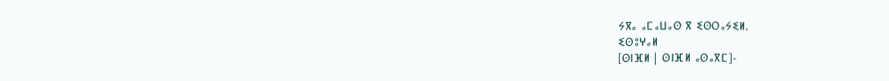ⵢⴳⴰ ⴰⵎⴰⵡⴰⵙ ⴳ ⵉⵙⵔⴰⵢⵉⵍ.
ⵉⵙⵓⵖⴰⵍ
[ⵙⵏⴼⵍ | ⵙⵏⴼⵍ ⴰⵙⴰⴳⵎ]-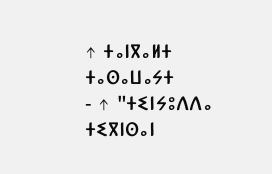↑ ⵜⴰⵏⴳⴰⵍⵜ ⵜⴰⵙⴰⵡⴰⵢⵜ
- ↑ "ⵜⵉⵏⵢⵓⴷⴷⴰ ⵜⵉⴳⵏⵙⴰⵏ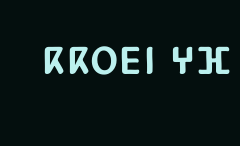ⴽⴽⵔⴹⵏ ⵖⴼ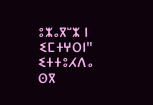ⵓⵣⴰⴳⵯⵣ ⵏ ⵉⵎⵜⵖⵔⵏ" ⵉⵜⵜⵓⵃⴷⴰ ⵙⴳ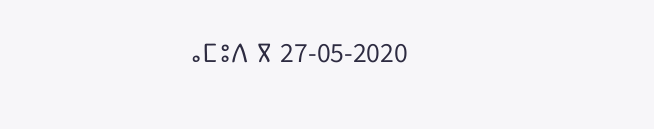ⴰⵎⵓⴷ ⴳ 27-05-2020